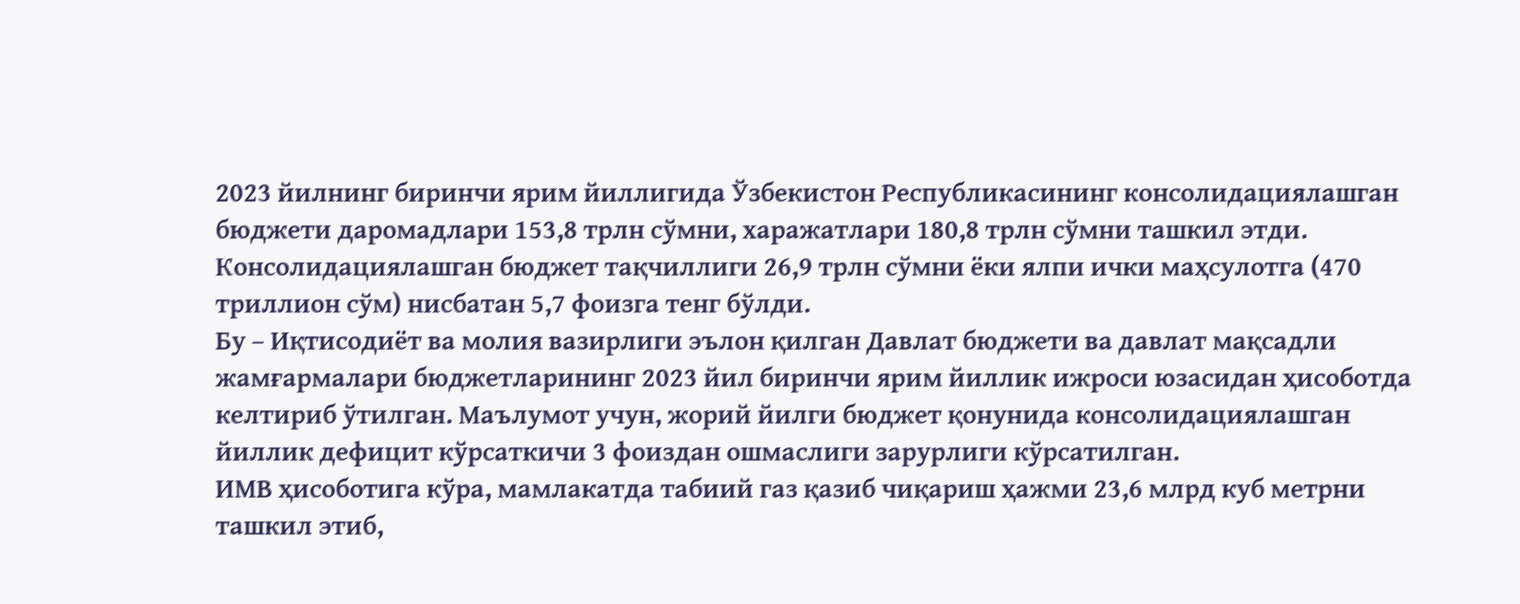2023 йилнинг биринчи ярим йиллигида Ўзбекистон Республикасининг консолидациялашган бюджети даромадлари 153,8 трлн сўмни, харажатлари 180,8 трлн сўмни ташкил этди.
Консолидациялашган бюджет тақчиллиги 26,9 трлн сўмни ёки ялпи ички маҳсулотга (470 триллион сўм) нисбатан 5,7 фоизга тенг бўлди.
Бу – Иқтисодиёт ва молия вазирлиги эълон қилган Давлат бюджети ва давлат мақсадли жамғармалари бюджетларининг 2023 йил биринчи ярим йиллик ижроси юзасидан ҳисоботда келтириб ўтилган. Маълумот учун, жорий йилги бюджет қонунида консолидациялашган йиллик дефицит кўрсаткичи 3 фоиздан ошмаслиги зарурлиги кўрсатилган.
ИМВ ҳисоботига кўра, мамлакатда табиий газ қазиб чиқариш ҳажми 23,6 млрд куб метрни ташкил этиб,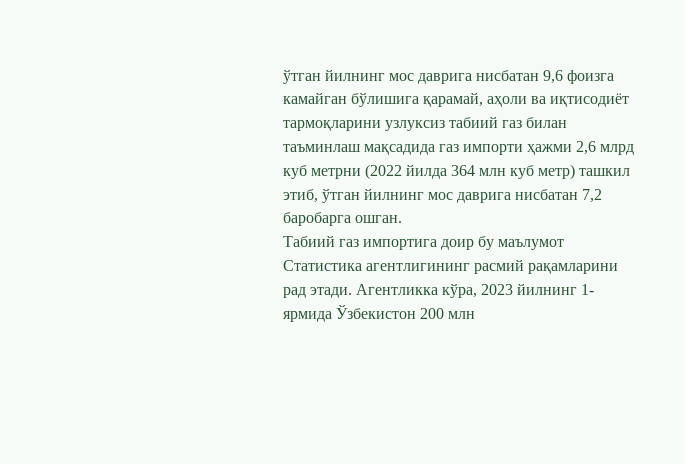ўтган йилнинг мос даврига нисбатан 9,6 фоизга камайган бўлишига қарамай, аҳоли ва иқтисодиёт тармоқларини узлуксиз табиий газ билан таъминлаш мақсадида газ импорти ҳажми 2,6 млрд куб метрни (2022 йилда 364 млн куб метр) ташкил этиб, ўтган йилнинг мос даврига нисбатан 7,2 баробарга ошган.
Табиий газ импортига доир бу маълумот Статистика агентлигининг расмий рақамларини рад этади. Агентликка кўра, 2023 йилнинг 1-ярмида Ўзбекистон 200 млн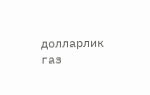долларлик газ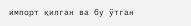импорт қилган ва бу ўтган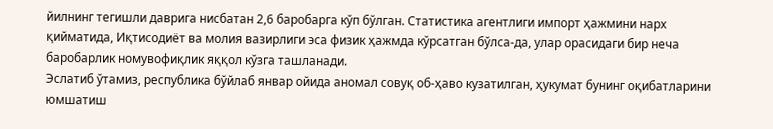йилнинг тегишли даврига нисбатан 2,6 баробарга кўп бўлган. Статистика агентлиги импорт ҳажмини нарх қийматида, Иқтисодиёт ва молия вазирлиги эса физик ҳажмда кўрсатган бўлса-да, улар орасидаги бир неча баробарлик номувофиқлик яққол кўзга ташланади.
Эслатиб ўтамиз, республика бўйлаб январ ойида аномал совуқ об-ҳаво кузатилган, ҳукумат бунинг оқибатларини юмшатиш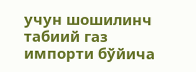учун шошилинч табиий газ импорти бўйича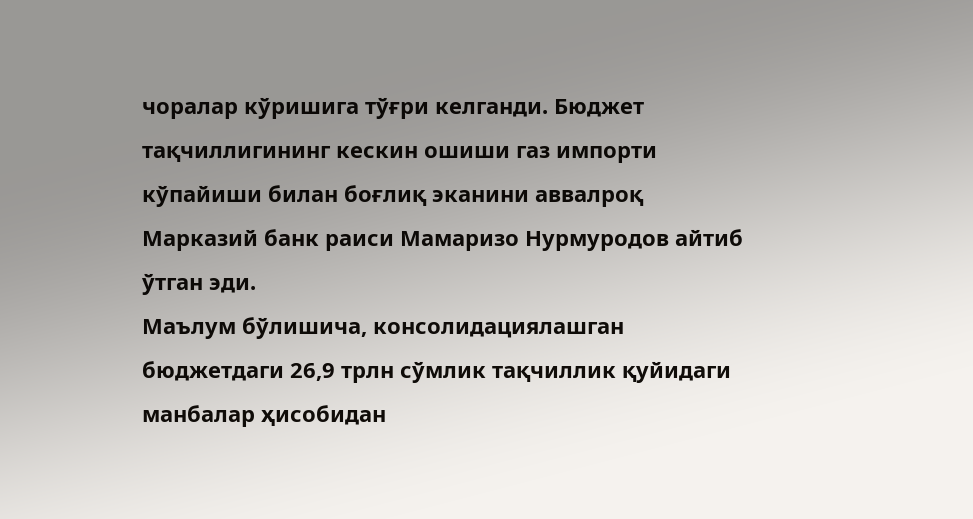чоралар кўришига тўғри келганди. Бюджет тақчиллигининг кескин ошиши газ импорти кўпайиши билан боғлиқ эканини аввалроқ Марказий банк раиси Мамаризо Нурмуродов айтиб ўтган эди.
Маълум бўлишича, консолидациялашган бюджетдаги 26,9 трлн сўмлик тақчиллик қуйидаги манбалар ҳисобидан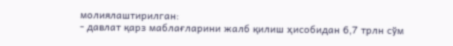молиялаштирилган:
- давлат қарз маблағларини жалб қилиш ҳисобидан 6,7 трлн сўм